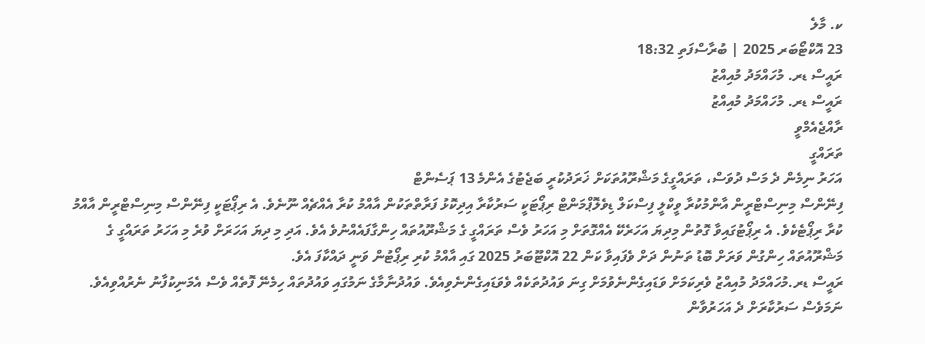ކ. މާލެ
23 އޮކްޓޯބަރ 2025 | ބުރާސްފަތި 18:32
ރައީސް ޑރ. މުހައްމަދު މުއިއްޒު
ރައީސް ޑރ. މުހައްމަދު މުއިއްޒު
ރާއްޖެއެމްވީ
ތަރައްގީ
އަހަރު ނިމެން ދެ މަސް ދުވަސް، ތަރައްގީގެ މަޝްރޫއުތަކަށް ޚަރަދުކުރީ ބަޖެޓުގެ އެންމެ 13 ޕަސެންޓް
ފިނޭންސް މިނިސްޓްރީން އާންމުކުރާ ވީކްލީ ފިސްކަލް ޑިވެލޮޕްމަންޓް ރިޕޯޓަކީ ސަރުކާރާ އިދިކޮޅު ފަރާތްތަކުން އާއްމު ކުރާ އެއްޗެއް ނޫނެވެ. އެ ރިޕޯޓަކީ ފިނޭންސް މިނިސްޓްރީން އާއްމު ކުރާ ރިޕޯޓެކެވެ. އެ ރިޕޯޓުގައިވާ ގޮތުން މިދިޔަ އަހަރެކޭ އެއްގޮތަށް މި އަހަރު ވެސް ތަރައްގީ ގެ މަޝްރޫއުތައް ހިންގާފައެއްނުވެ އެވެ. އަދި މި ދިޔަ އަހަރަށް ވުރެ މި އަހަރު ތަރައްގީ ގެ މަޝްރޫއުތައް ހިންގުން ވަރަށް ބޮޑު ތަނުން ދަށް ވެފައިވާ ކަން 22 އޮކްޓޫބަރު 2025 ގައި އާއްމު ކުރި ރިޕޯޓުން ވަނީ ދައްކާފަ އެވެ.
ރައީސް ޑރ.މުހައްމަދު މުއިއްޒު ވެރިކަމަށް ވަޑައިގެންނެވުމަށް ގިނަ ވައުދުތަކެއް ވެވަޑައިގެންނެވިއެވެ. ވައުދުނާމާގެ ނަމުގައި ވައުދުތައް ހިމެނޭ ފޮތެއް ވެސް އެމަނިކުފާނު ނެރުއްވިއެވެ. ނަމަވެސް ސަރުކާރަށް ދެ އަހަރުވާން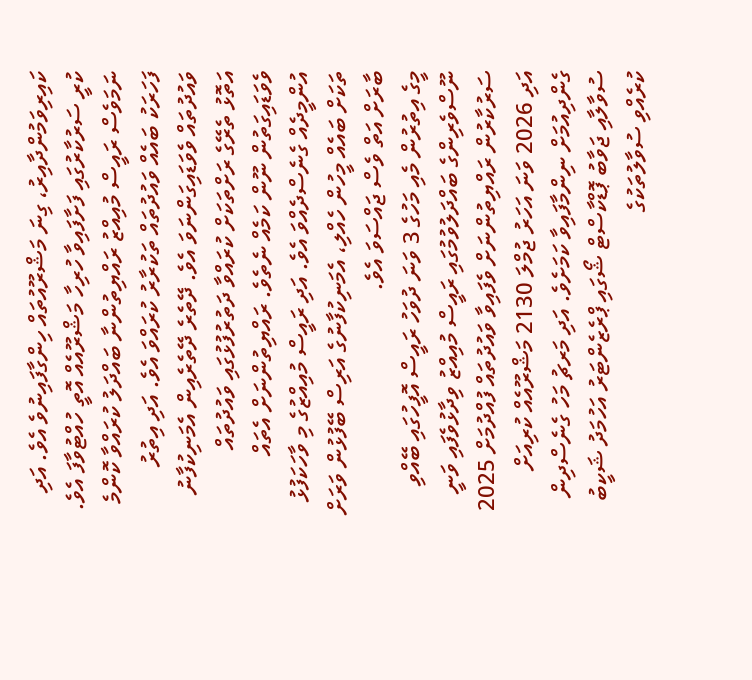ކައިރިވަމުންދާއިރު، ގިނަ މަޝްރޫއުތައް ހިންގާފައިނުވެ އެވެ. އަދި ކުރީ ސަރުކާރުގައި ފަށާފައިވާ ހުރިހާ މަޝްރޫއެއް އޮތީ ހުއްޓުވާފަ އެވެ.
ނަމަވެސް ރައީސް މުއިއްޒު ރައްޔިތުންނާ ބައްދަލު ކުރައްވާ ކޮންމެ ފަހަރަކު ބައެއް ވައުދުތައް ތަކުރާރު ކުރައްވަ އެވެ. އަދި އިތުރު ވައުދުތައް ވެވަޑައިގަންނަވަ އެވެ. ދޭތެރެ ދޭތެރެއިން އެމަނިކުފާނު އަތޮޅު ތެރޭގެ ރަށްތަކަށް ކުރައްވާ ދަތުރުފުޅުގައި ވައުދުތައް ވެވަޑައިގަތުން ނޫން ކަމެއް ނެތެވެ. ރައްޔިތުންނަށް އެތައް އުންމީދެއް ގެނެސްދެއްވަ އެވެ. އަދި ރައީސް މުއިއްޒުގެ މި ވާހަކަފުޅު ތަކަށް ބައެއް މީހުން ހެއްލި، އެމަނިކުފާނުގެ އަރިސް ބޭފުޅުން ވަރަށް ބާރަށް އަތް ވެސް ޖައްސަވަ އެވެ.
މީގެ އިތުރުން މެއި މަހުގެ 3 ވަނަ ދުވަހު ރައީސް އޮފީހުގައި ބޭއްވި ނޫސްވެރިންގެ ބައްދަލުވުމުގައި ރައީސް މުއިއްޒު ވިދާޅުވެފައި ވަނީ ސަރުކާރުން ރައްޔިތުންނަށް ވެފައިވާ ވައުދުތައް ފުއްދުމަށް 2025 އަދި 2026 ވަނަ އަހަރު ޖުމްލަ 2130 މަޝްރޫއެއް ކުރިއަށް ގެންދިއުމަށް ނިންމާފައިވާ ކަމަށެވެ. އަދި މަރޗު މަހު ގެނެސްދިން ސުވާލާއި ޖަވާބު ޕޮޑްކާސްޓް ޝޯގައި ޕްރެޒެންޓަރު އަހުމަދު ޝަކީބު ކުރެއްވި ސުވާލުތަކުގެ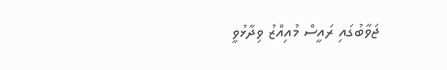ޖަވާބުގައި ރައީސް މުއިއްޒު ވިދާޅުވީ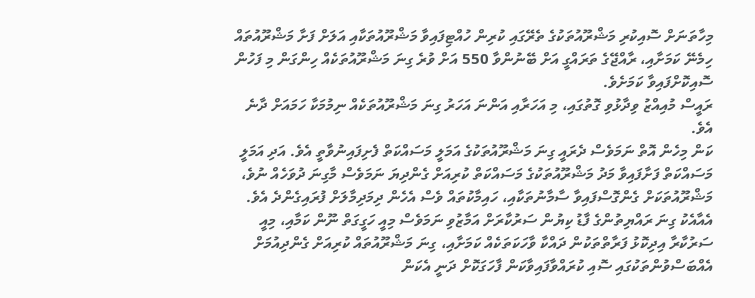މިހާތަނަށް ސޮއިކުރި މަޝްރޫއުތަކުގެ ތެރޭގައި ކުރިން ހުއްޓިފައިވާ މަޝްރޫއުތަކާއި އަލަށް ފަށާ މަޝްރޫއުތައް ހިމެނޭ ކަމަށާއި، ރާއްޖޭގެ ތަރައްގީ އަށް ބޭނުންވާ 550 އަށް ވުރެ ގިނަ މަޝްރޫއުތަކެއް ހިންގަން މި ފަހުން ސޮއިކޮށްފައިވާ ކަމަށެވެ.
ރައީސް މުއިއްޒު ވިދާޅުވި ގޮތުގައި، މި އަހަރާއި އަންނަ އަހަރު ގިނަ މަޝްރޫއުތަކެއް ނިމުމަކާ ހަމައަށް ދާނެ އެވެ.
ކަން މިހެން އޮތް ނަމަވެސް ދެރައީ ގިނަ މަޝްރޫއުތަކުގެ އަމަލީ މަސައްކަތް ފެށިފައިނުވާތީ އެވެ. އަދި އަމަލީ މަސައްކަތް ފަށާފައިވާ މަދު މަޝްރޫއުތަކުގެ މަސައްކަތް ކުރިއަށް ގެންދިޔަ ނަމަވެސް މާގިނަ ދުވަހެއް ނުވެ، މަޝްރޫއުތަކަށް ގެންގޮސްފައިވާ ސާމާނުތަކާއި، ހައިމާކުތައް ވެސް އެހެން ދިމަދިމާލަށް ފުރައިގެންދެ އެވެ.
އެއާއެކު ގިނަ ރައްޔިތުންގެ ފާޑު ކިޔުން ސަރުކާރަށް އަމާޒުވި ނަމަވެސް މިއީ ހަގީގަތް ނޫން ކަމާއި، މިއީ ސަރުކާރާ އިދިކޮޅު ފަރާތްތަކުން ދައްކާ ވާހަކަތަކެއް ކަމަށާއި، ގިނަ މަޝްރޫއުތައް ކުރިއަށް ގެންދިއުމަށް އެއްބަސްވުންތަކުގައި ސޮއި ކުރައްވާފައިވާކަން ފާހަގަކޮށް ދަނީ އެކަން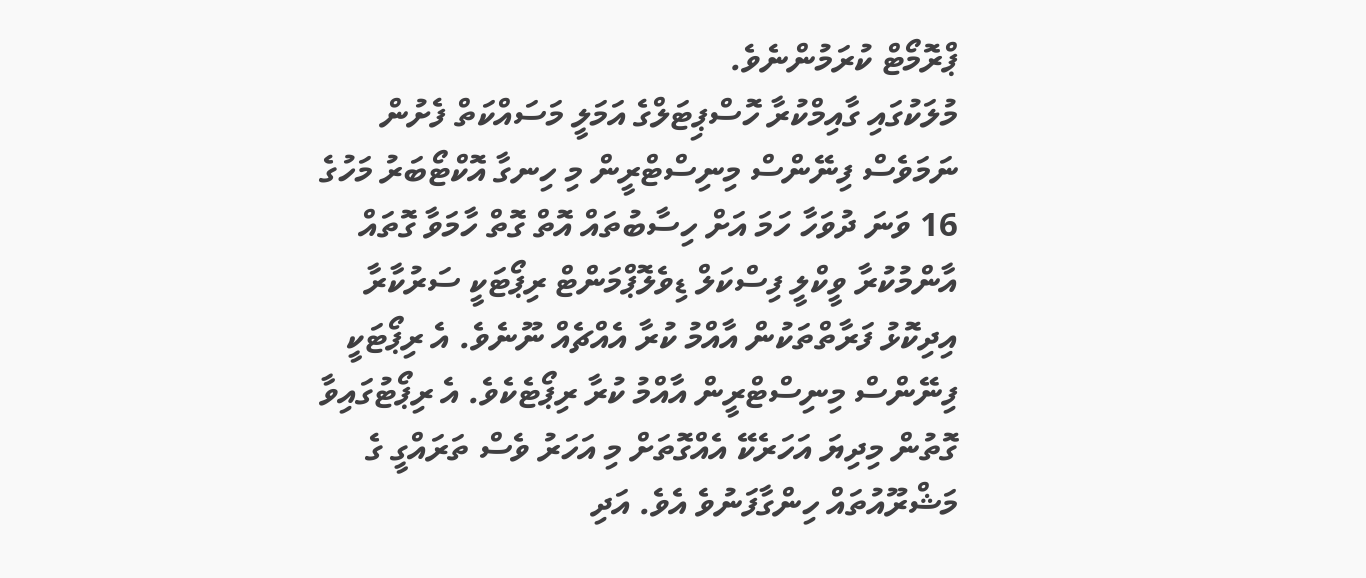ޕްރޮމޯޓް ކުރަމުންނެވެ.
މުލަކުގައި ގާއިމްކުރާ ހޮސްޕިޓަލްގެ އަމަލީ މަސައްކަތް ފެށުން
ނަމަވެސް ފިނޭންސް މިނިސްޓްރީން މި ހިނގާ އޮކްޓޯބަރު މަހުގެ 16 ވަނަ ދުވަހާ ހަމަ އަށް ހިސާބުތައް އޮތް ގޮތް ހާމަވާ ގޮތައް އާންމުކުރާ ވީކްލީ ފިސްކަލް ޑިވެލޮޕްމަންޓް ރިޕޯޓަކީ ސަރުކާރާ އިދިކޮޅު ފަރާތްތަކުން އާއްމު ކުރާ އެއްޗެއް ނޫނެވެ. އެ ރިޕޯޓަކީ ފިނޭންސް މިނިސްޓްރީން އާއްމު ކުރާ ރިޕޯޓެކެވެ. އެ ރިޕޯޓުގައިވާ ގޮތުން މިދިޔަ އަހަރެކޭ އެއްގޮތަށް މި އަހަރު ވެސް ތަރައްގީ ގެ މަޝްރޫއުތައް ހިންގާފަނުވެ އެވެ. އަދި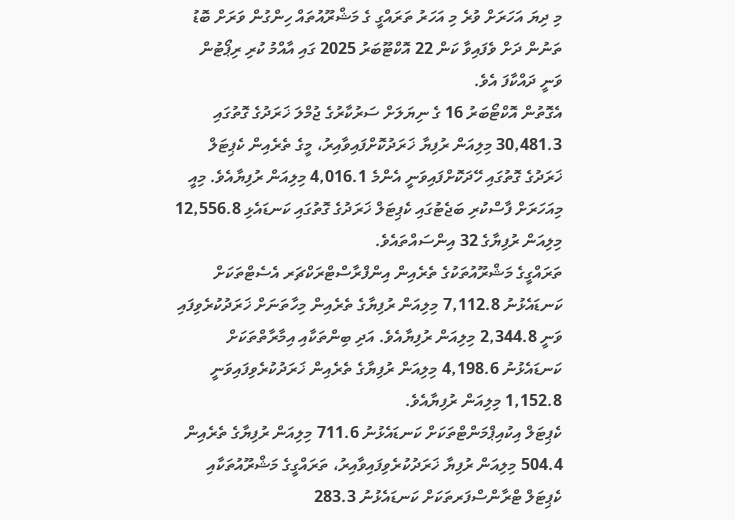މި ދިޔަ އަހަރަށް ވުރެ މި އަހަރު ތަރައްގީ ގެ މަޝްރޫއުތައް ހިންގުން ވަރަށް ބޮޑު ތަނުން ދަށް ވެފައިވާ ކަން 22 އޮކްޓޫބަރު 2025 ގައި އާއްމު ކުރި ރިޕޯޓުން ވަނީ ދައްކާފަ އެވެ.
އެގޮތުން އޮކްޓޯބަރު 16 ގެ ނިޔަލަށް ސަރުކާރުގެ ޖުމްލަ ޚަރަދުގެ ގޮތުގައި 30,481.3 މިލިއަން ރުފިޔާ ޚަރަދުކޮށްފައިވާއިރު، މީގެ ތެރެއިން ކެޕިޓަލް ޚަރަދުގެ ގޮތުގައި ހޭދަކޮށްފައިވަނީ އެންމެ 4,016.1 މިލިއަން ރުފިޔާއެވެ. މިއީ މިއަހަރަށް ފާސްކުރި ބަޖެޓުގައި ކެޕިޓަލް ޚަރަދުގެ ގޮތުގައި ކަނޑައެޅި 12,556.8 މިލިއަން ރުފިޔާގެ 32 އިންސައްތައެވެ.
ތަރައްގީގެ މަޝްރޫއުތަކުގެ ތެރެއިން އިންފްރާސްޓްރަކްޗަރ އެސެޓްތަކަށް ކަނޑައެޅުނު 7,112.8 މިލިއަން ރުފިޔާގެ ތެރެއިން މިހާތަނަށް ޚަރަދުކުރެވިފައި ވަނީ 2,344.8 މިލިއަން ރުފިޔާއެވެ. އަދި ބިންތަކާއި އިމާރާތްތަކަށް ކަނޑައެޅުނު 4,198.6 މިލިއަން ރުފިޔާގެ ތެރެއިން ޚަރަދުކުރެވިފައިވަނީ 1,152.8 މިލިއަން ރުފިޔާއެވެ.
ކެޕިޓަލް އިކުއިޕްމަންޓްތަކަށް ކަނޑައެޅުނު 711.6 މިލިއަން ރުފިޔާގެ ތެރެއިން 504.4 މިލިއަން ރުފިޔާ ޚަރަދުކުރެވިފައިވާއިރު، ތަރައްގީގެ މަޝްރޫއުތަކާއި ކެޕިޓަލް ޓްރާންސްފަރތަކަށް ކަނޑައެޅުނު 283.3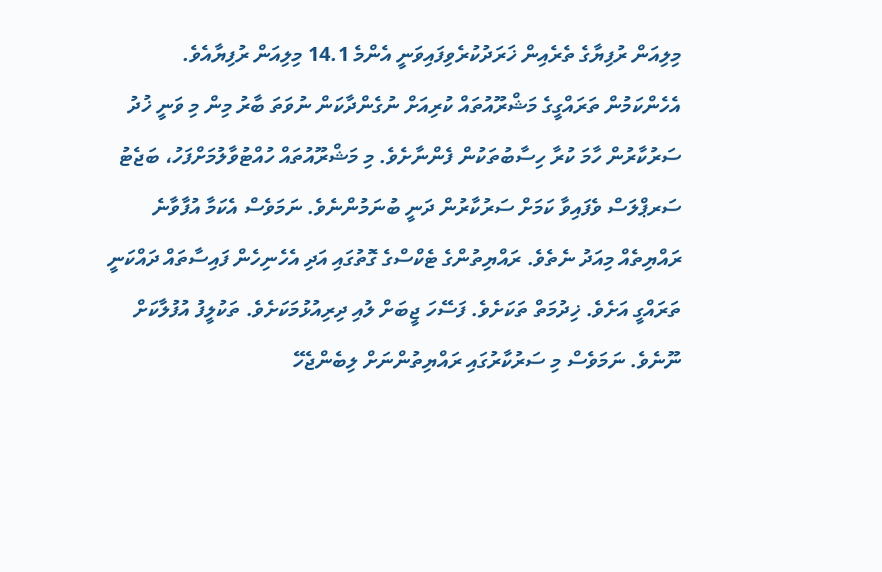މިލިއަން ރުފިޔާގެ ތެރެއިން ޚަރަދުކުރެވިފައިވަނީ އެންމެ 14.1 މިލިއަން ރުފިޔާއެވެ.
އެހެންކަމުން ތަރައްގީގެ މަޝްރޫއުތައް ކުރިއަށް ނުގެންދާކަން ނުވަތަ ބާރު މިން މި ވަނީ ޚުދު ސަރުކާރުން ހާމަ ކުރާ ހިސާބުތަކުން ފެންނާށެވެ. މި މަޝްރޫއުތައް ހުއްޓުވާލުމަށްފަހު، ބަޖެޓު ސަރޕްލަސް ވެފައިވާ ކަމަށް ސަރުކާރުން ދަނީ ބުނަމުންނެވެ. ނަމަވެސް އެކަމާ އުފާވާނެ ރައްޔިތެއް މިއަދު ނެތެވެ. ރައްޔިތުންގެ ޓެކްސްގެ ގޮތުގައި އަދި އެހެނިހެން ފައިސާތައް ދައްކަނީ ތަރައްގީ އަށެވެ. ޚިދުމަތް ތަކަށެވެ. ފަސޭހަ ޖީބަށް ލުއި ދިރިއުޅުމަކަށެވެ. ތަކުލީފު އުފުލާކަށް ނޫނެވެ. ނަމަވެސް މި ސަރުކާރުގައި ރައްޔިތުންނަށް ލިބެންޖެހޭ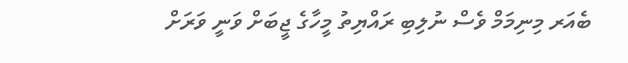ބެއަރ މިނިމަމް ވެސް ނުލިބި ރައްޔިތު މީހާގެ ޖީބަށް ވަނީ ވަރަށް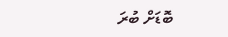ބޮޑަށް ބުރަ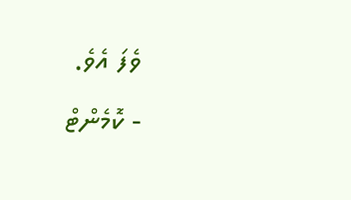ވެފަ އެވެ.
- ކޮމެންޓް